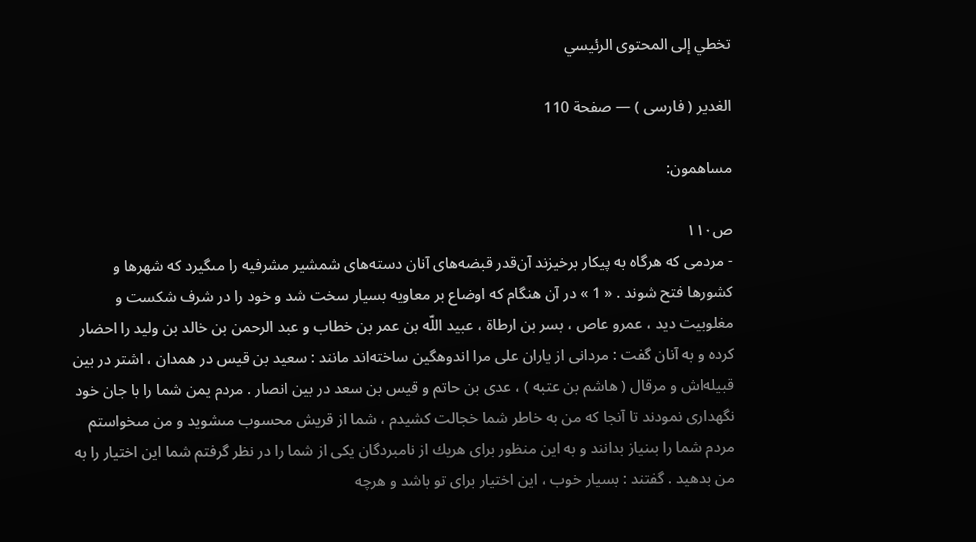تخطي إلى المحتوى الرئيسي

الغدير ( فارسى ) — صفحة 110

مساهمون:

ص١١٠
- مردمى كه هرگاه به پيكار برخيزند آن‌قدر قبضه‌هاى آنان دسته‌هاى شمشير مشرفيه را مىگيرد كه شهرها و كشورها فتح شوند . « 1 » در آن هنگام كه اوضاع بر معاويه بسيار سخت شد و خود را در شرف شكست و مغلوبيت ديد ، عمرو عاص ، بسر بن ارطاة ، عبيد اللّه بن عمر بن خطاب و عبد الرحمن بن خالد بن وليد را احضار كرده و به آنان گفت : مردانى از ياران على مرا اندوهگين ساخته‌اند مانند : سعيد بن قيس در همدان ، اشتر در بين قبيله‌اش و مرقال ( هاشم بن عتبه ) ، عدى بن حاتم و قيس بن سعد در بين انصار . مردم يمن شما را با جان خود نگهدارى نمودند تا آنجا كه من به خاطر شما خجالت كشيدم ، شما از قريش محسوب مىشويد و من مىخواستم مردم شما را بىنياز بدانند و به اين منظور براى هريك از نامبردگان يكى از شما را در نظر گرفتم شما اين اختيار را به من بدهيد . گفتند : بسيار خوب ، اين اختيار براى تو باشد و هرچه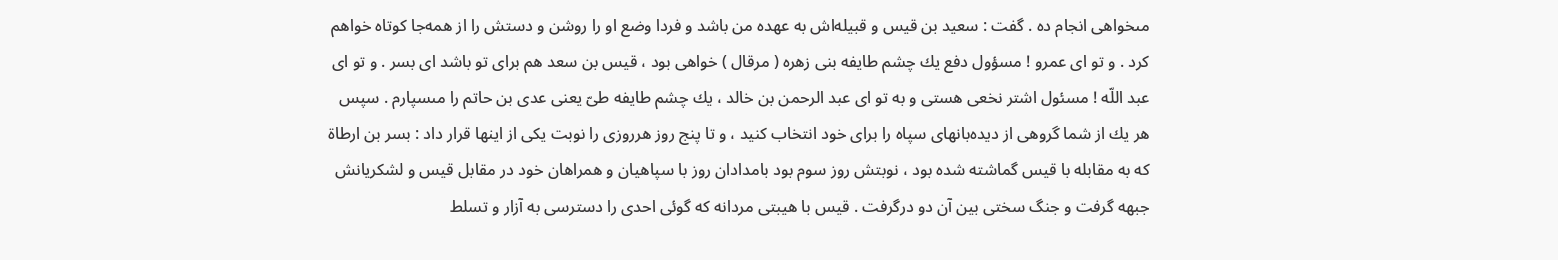مىخواهى انجام ده . گفت : سعيد بن قيس و قبيله‌اش به عهده من باشد و فردا وضع او را روشن و دستش را از همه‌جا كوتاه خواهم كرد . و تو اى عمرو ! مسؤول دفع يك چشم طايفه بنى زهره ( مرقال ) خواهى بود ، قيس بن سعد هم براى تو باشد اى بسر . و تو اى عبد اللّه ! مسئول اشتر نخعى هستى و به تو اى عبد الرحمن بن خالد ، يك چشم طايفه طىّ يعنى عدى بن حاتم را مىسپارم . سپس هر يك از شما گروهى از ديده‌بانهاى سپاه را براى خود انتخاب كنيد ، و تا پنج روز هرروزى را نوبت يكى از اينها قرار داد : بسر بن ارطاة كه به مقابله با قيس گماشته شده بود ، نوبتش روز سوم بود بامدادان روز با سپاهيان و همراهان خود در مقابل قيس و لشكريانش جبهه گرفت و جنگ سختى بين آن دو درگرفت . قيس با هيبتى مردانه كه گوئى احدى را دسترسى به آزار و تسلط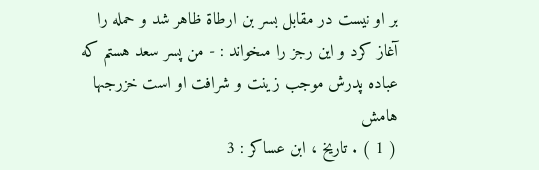بر او نيست در مقابل بسر بن ارطاة ظاهر شد و حمله را آغاز كرد و اين رجز را مىخواند : - من پسر سعد هستم كه عباده پدرش موجب زينت و شرافت او است خزرجىها
هامش
( 1 ) . تاريخ ، ابن عساكر : 3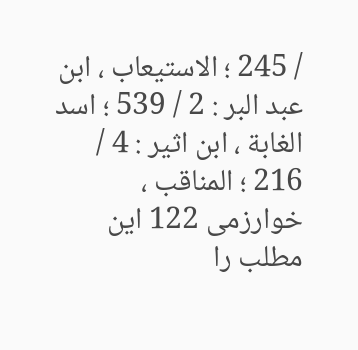/ 245 ؛ الاستيعاب ، ابن عبد البر : 2 / 539 ؛ اسد الغابة ، ابن اثير : 4 / 216 ؛ المناقب ، خوارزمى 122 اين مطلب را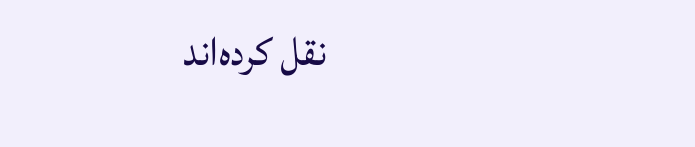نقل كرده‌اند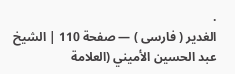.
الغدير ( فارسى ) — صفحة 110 | الشيخ عبد الحسين الأميني (العلامة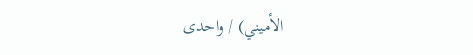الأميني) / واحدى